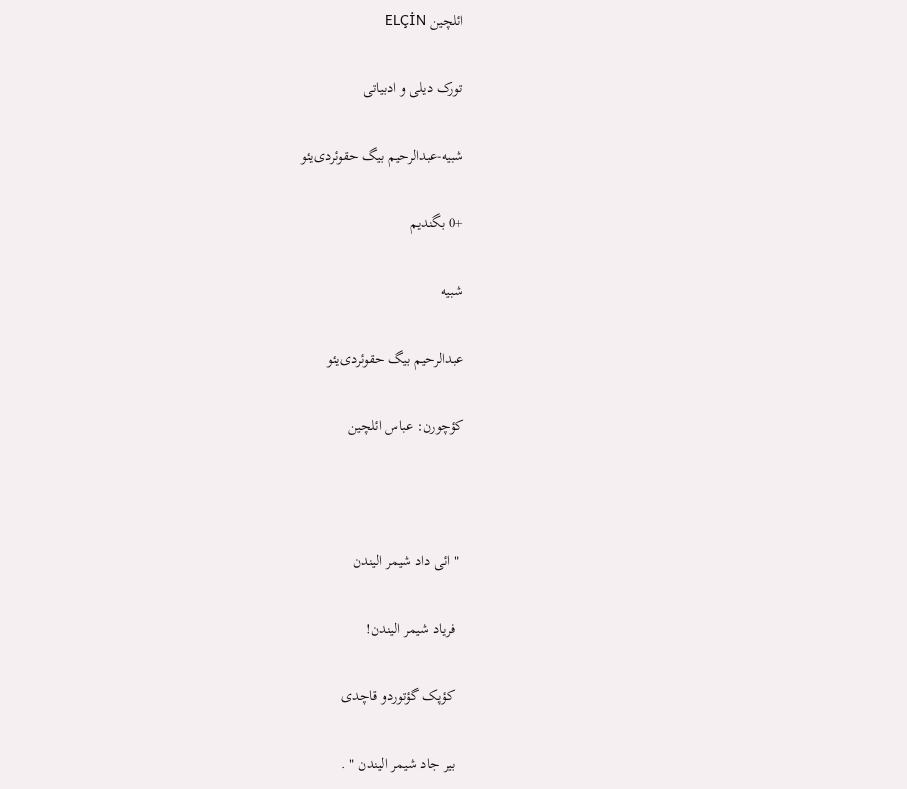ائلچین ELÇİN

تورک دیلی و ادبیاتی

شبیه-عبدالرحیم بیگ حقوئردی‌یئو

+0 بگندیم

شبیه

عبدالرحیم بیگ حقوئردی‌یئو

کؤچورن: عباس ائلچین



 " ائی داد شیمر الیندن

  فریاد شیمر الیندن!

  کؤپک گؤتوردو قاچدی

  بیر جاد شیمر الیندن " .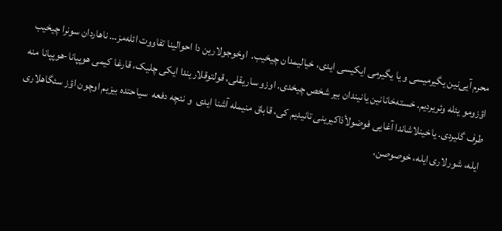محرم آیی‌نین یگیرمیسی و یا یگیرمی ایکیسی ایدی، خیالیمدان چیخیب.  اوخوجولارین دا احوالینا تفاووت ائله‌مز… ناهاردان سونرا چیخیب اؤزومو یئله وئریردیم. خسته‌خانانین یانیندان بیر شخص چیخدی. اوزو ساریقلی، قولتوقلاریندا ایکی چلیک، قارغا کیمی هوپپانا-هوپپانا منه طرف گلیردی. یاخینلاشاندا آغایی فوضولأذاکیرینی تانیدیم کی، قاباق منیمله آشنا ایدی  و نئچه دفعه  سیاحتده بیزیم اوچون اؤز سئگاهلاری ایله، شورلاری ایله، خوصوصن،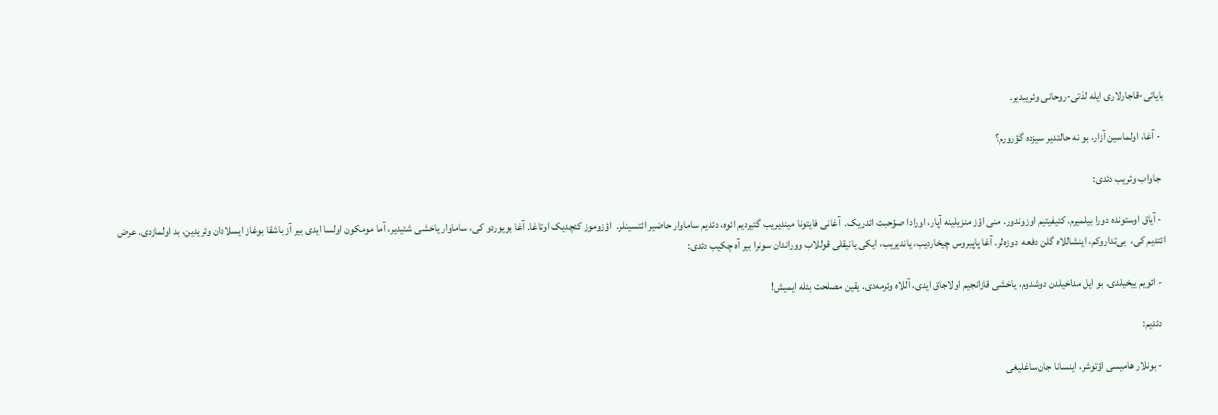بایاتی-قاجارلاری ایله لذتی-روحانی وئریبدیر.

  - آغا، اولماسین آزار، بو نه حالتدیر سیزده گؤرورم؟

  جاواب وئریب دئدی:

  - آیاق اوستونده دورا بیلمیرم. کئیفیتیم اوزوندور. منی اؤز منزیلینه آپار، اورادا صؤحبت ائدریک.  آغانی فایتونا میندیریب گتیردیم ائوه، دئدیم ساماوار حاضیر ائتسینلر.  اؤزوموز کئچدیک اوتاغا. آغا بویوردو کی، ساماوار یاخشی شئیدیر، آما مومکون اولسا ایدی بیر آز باشقا بوغاز ایسلادان وئریدین، بد اولمازدی. عرض ائتدیم کی،  بی‌تداروکم، اینشاللاه گلن دفعه  دوزه‌لر. آغا پاپیروس چیخاردیب، یاندیریب، ایکی یانیقلی قوللاب ووراندان سونرا بیر آه چکیب دئدی:

  - ائویم ییخیلدی. بو ایل مداخیلدن دوشدوم، یاخشی قازانجیم اولاجاق ایدی، آللاه وئرمه‌دی. یقین مصلحت بئله ایمیش!

  دئدیم:

  - بونلار هامیسی اؤتوشر، اینسانا جان‌ساغلیغی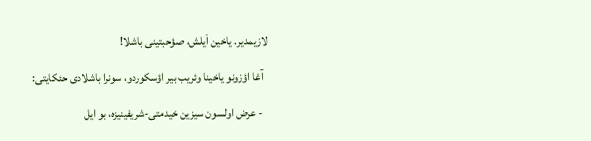لازیمدیر. یاخین اَیلش، صؤحبتینی باشلا!

  آغا اؤزونو یاخینا وئریب بیر اؤسکوردو، سونرا باشلادی حئکایتی:

  - عرض اولسون سیزین خیدمتی-شریفینیزه، بو ایل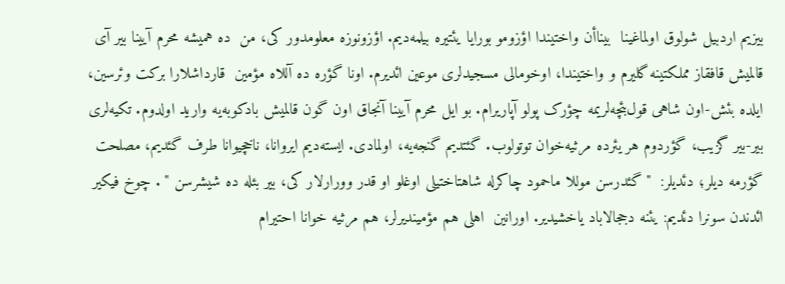بیزیم اردبیل شولوق اولماغینا  بیناأن واختیندا اؤزومو بورایا یئتیره بیلمه‌دیم. اؤزونوزه معلومدور کی، من  ده همیشه محرم آیینا بیر آی قالمیش قافقاز مملکتینه گلیرم و واختیندا، اوخومالی مسجیدلری موعین ائدیرم. اونا گؤره ده آللاه مؤمین  قارداشلارا برکت وئرسین، ایلده بئش-اون شاهی قول‌بئچه‌لریمه چؤرک پولو آپاریرام. بو ایل محرم آیینا آنجاق اون گون قالمیش بادکوبه‌یه وارید اولدوم. تکیه‌لری بیر-بیر گزیب، گؤردوم هر یئرده مرثیه‌خوان توتولوب. گئتدیم گنجه‌یه، اولمادی. ایسته‌دیم ایروانا، ناخچیوانا طرف گئدیم، مصلحت گؤرمه دیلر؛ دئدیلر:  " گئدرسن موللا ماحمود چاکرله شاهتاختیلی اوغلو او قدر وورارلار کی، بیر بئله ده شیشرسن " . چوخ فیکیر ائدندن سونرا دئدیم: یئنه دججالاباد یاخشیدیر. اورانین  اهلی هم مؤمیندیرلر، هم مرثیه خوانا احتیرام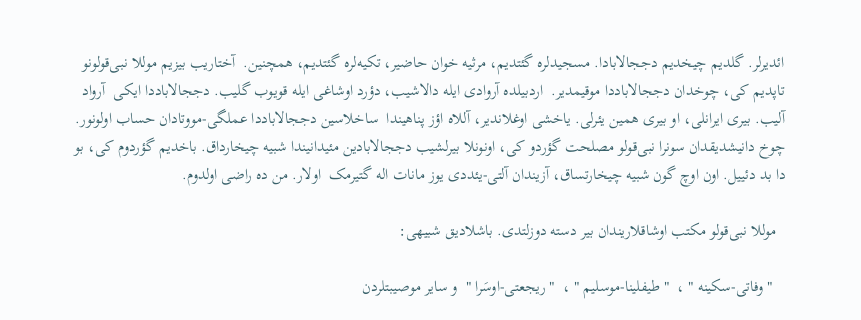ائدیرلر. گلدیم چیخدیم دججالابادا. مسجیدلره گئتدیم، مرثیه خوان حاضیر، تکیه‌لره گئتدیم، همچنین.  آختاریب بیزیم موللا نبی‌قولونو تاپدیم کی، چوخدان دججالاباددا موقیمدیر.  اردبیلده آروادی ایله دالاشیب، دؤرد اوشاغی ایله قویوب گلیب. دججالاباددا ایکی  آرواد آلیب. بیری ایرانلی، او بیری همین یئرلی. یاخشی اوغلاندیر، آللاه اؤز پناهیندا  ساخلاسین دججالاباددا عملگی-مووتادان حساب اولونور.   چوخ دانیشدیقدان سونرا نبی‌قولو مصلحت گؤردو کی، اونونلا بیرلشیب دججالابادین مئیدانیندا شبیه چیخارداق. باخدیم گؤردوم کی، بو دا بد دئییل. اون اوچ گون شبیه چیخارتساق، آزیندان آلتی-یئددی یوز مانات اله گتیرمک  اولار. من ده راضی اولدوم.

  موللا نبی‌قولو مکتب اوشاقلاریندان بیر دسته دوزلتدی. باشلادیق شبیهی:

   " وفاتی-سکینه " ،  " طیفلینا-موسلیم " ،  " ریجعتی-اوسَرا "  و سایر موصیبتلردن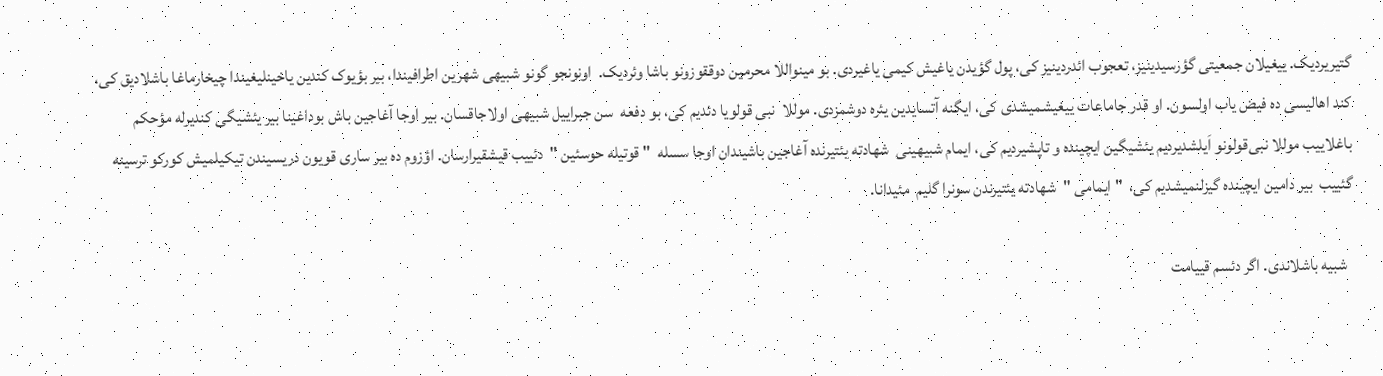گتیریردیک. ییغیلان جمعیتی گؤرسیدینیز، تعجوب ائدردینیز کی، پول گؤیدن یاغیش کیمی یاغیردی. بو مینواللا محرمین دوققوزونو باشا وئردیک.  اونونجو گونو شبیهی شهرین اطرافیندا، بیر بؤیوک کندین یاخینلیغیندا چیخارماغا باشلادیق کی، کند اهالیسی ده فیض یاب اولسون. او قدر جاماعات ییغیشمیشدی کی، ایگنه آتسایدین یئره دوشمزدی. موللا  نبی قولویا دئدیم کی، بو دفعه  سن جبراییل شبیهی اولاجاقسان. بیر اوجا آغاجین باش بوداغینا بیر یئشیگی کندیرله مؤحکم باغلاییب موللا نبی‌قولونو اَیلشدیردیم یئشیگین ایچینده و تاپشیردیم کی، ایمام شبیهینی  شهادته یئتیرنده آغاجین باشیندان اوجا سسله  " قوتیله حوسئین "  دئییب قیشقیرارسان. اؤزوم ده بیر ساری قویون دریسیندن تیکیلمیش کورکو ترسینه گئییب  بیر دامین ایچینده گیزلنمیشدیم کی،  " ایمامی "  شهادته یئتیرندن سونرا گلیم  مئیدانا.

  شبیه باشلاندی. اگر دئسم قییامت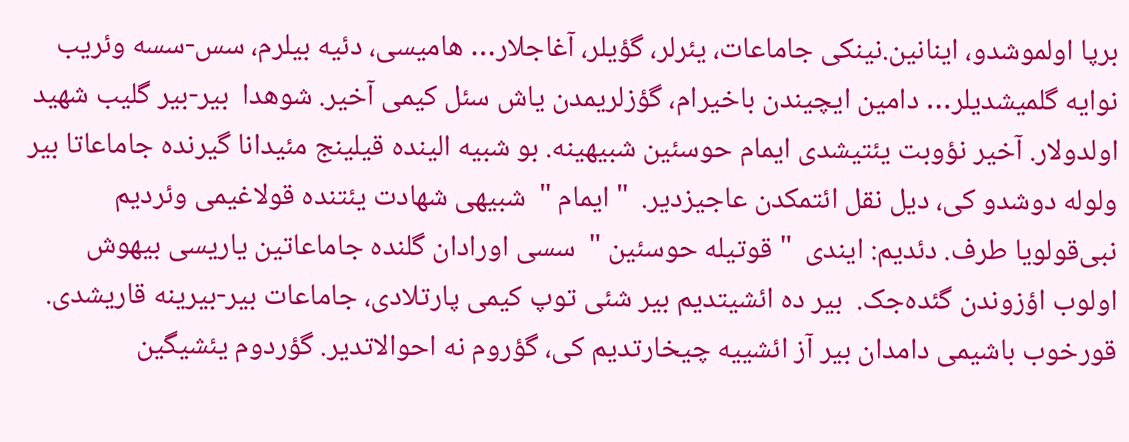برپا اولموشدو، اینانین.نینکی جاماعات، یئرلر، گؤیلر، آغاجلار… هامیسی، دئیه بیلرم، سس-سسه وئریب نوایه گلمیشدیلر… دامین ایچیندن باخیرام، گؤزلریمدن یاش سئل کیمی آخیر. شوهدا  بیر-بیر گلیب شهید اولدولار. آخیر نؤوبت یئتیشدی ایمام حوسئین شبیهینه. بو شبیه الینده قیلینج مئیدانا گیرنده جاماعاتا بیر ولوله دوشدو کی، دیل نقل ائتمکدن عاجیزدیر.  " ایمام "  شبیهی شهادت یئتنده قولاغیمی وئردیم نبی‌قولویا طرف. دئدیم: ایندی  " قوتیله حوسئین "  سسی اورادان گلنده جاماعاتین یاریسی بیهوش اولوب اؤزوندن گئده‌جک.  بیر ده ائشیتدیم بیر شئی توپ کیمی پارتلادی، جاماعات بیر-بیرینه قاریشدی. قورخوب باشیمی دامدان بیر آز ائشییه چیخارتدیم کی، گؤروم نه احوالاتدیر. گؤردوم یئشیگین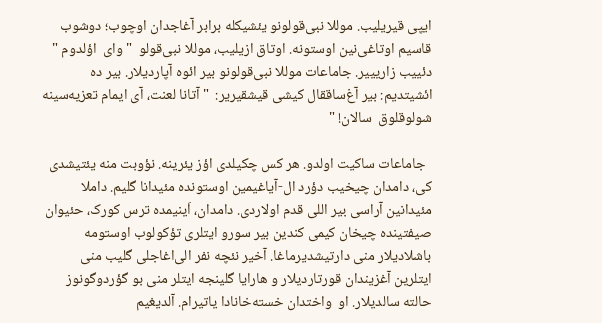ایپی قیریلیب. موللا نبی‌قولونو یئشیکله برابر آغاجدان اوچوب؛ دوشوب قاسیم اوتاغی‌نین اوستونه. اوتاق ازیلیب، موللا نبی‌قولو  " وای  اؤلدوم "  دئییب زاریییر. جاماعات موللا نبی‌قولونو بیر ائوه آپاردیلار. بیر ده ائشیتدیم: بیر آغ‌ساققال کیشی قیشقیریر:  " آتانا لعنت، آی ایمام تعزیه‌سینه شولوقلوق  سالان! "

  جاماعات ساکیت اولدو. هر کس چکیلدی اؤز یئرینه. نؤوبت منه یئتیشدی کی، دامدان چیخیب دؤرد ال-آیاغیمین اوستونده مئیدانا گلیم. داملا مئیدانین آراسی بیر اللی قدم اولاردی. دامدان، اَینیمده ترس کورک، حئیوان صیفتینده چیخان کیمی کندین بیر سورو ایتلری تؤکولوب اوستومه باشلادیلار منی دارتیشدیرماغا. آخیر نئچه نفر الی‌اغاجلی گلیب منی ایتلرین آغزیندان قورتاردیلار و هارایا گلینجه ایتلر منی بو گؤردوگونوز حالته سالدیلار. او  واختدان خسته‌خانادا یاتیرام. آلدیغیم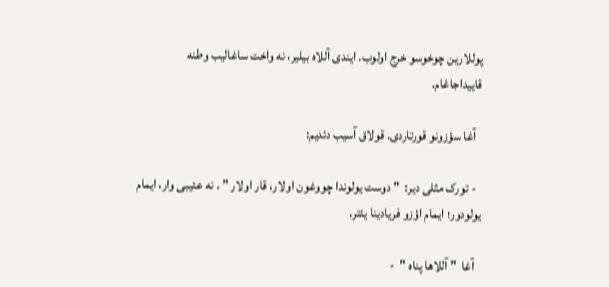پوللارین چوخوسو خرج اولوب. ایندی آللاه بیلیر، نه واخت ساغالیب وطنه قاییداجاغام.

  آغا سؤزونو قورتاردی. قولاق آسیب دئدیم:

  - تورک مثلی دیر:  " دوست یولوندا چووغون اولار، قار اولار " . نه عئیبی وار، ایمام یولودور؛ ایمام اؤزو فریادینا یئتر.

  آغا  " آللاها پناه "  -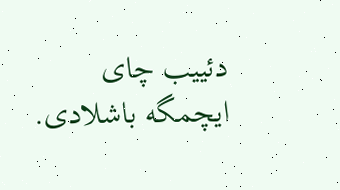دئییب چای ایچمگه باشلادی.